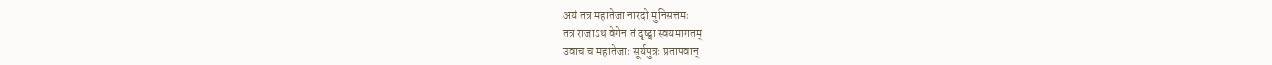अयं तत्र महातेजा नारदो मुनिसत्तमः
तत्र राजाऽथ वेगेन तं दृष्ट्वा स्वयमागतम्
उवाच च महातेजाः सूर्यपुत्रः प्रतापवान्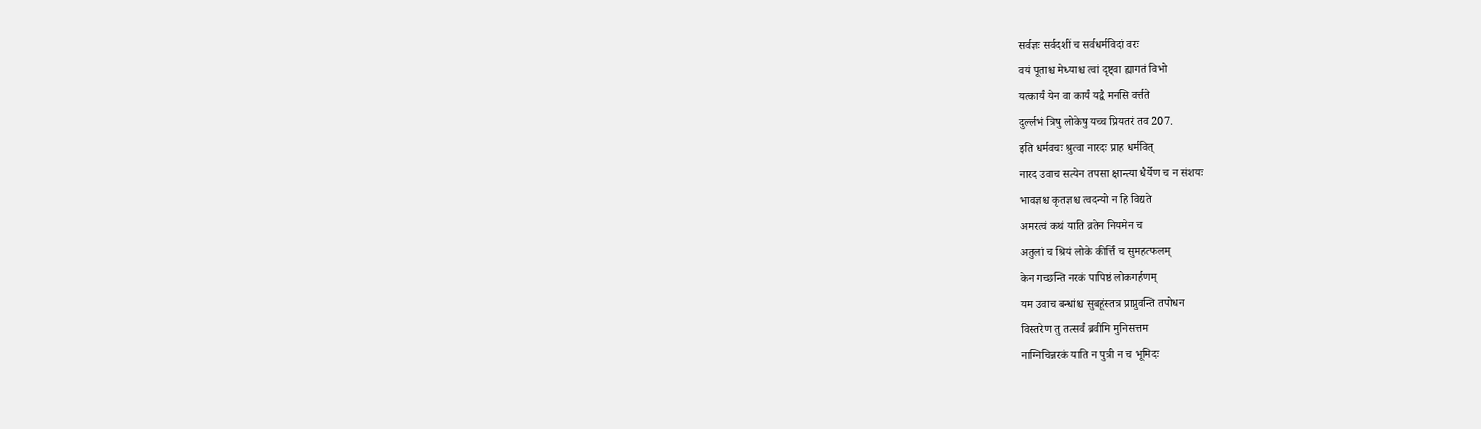सर्वज्ञः सर्वदशीं च सर्वधर्मविदां वरः
वयं पूताश्च मेध्याश्च त्वां दृष्ट्वा ह्यागतं विभो
यत्कार्यं येन वा कार्यं यद्वै मनसि वर्त्तते
दुर्ल्लभं त्रिषु लोकेषु यच्च प्रियतरं तव 207.
इति धर्मवचः श्रुत्वा नारदः प्राह धर्मवित्
नारद उवाच सत्येन तपसा क्षान्त्या धैर्येण च न संशयः
भावज्ञश्च कृतज्ञश्च त्वदन्यो न हि विद्यते
अमरत्वं कथं याति व्रतेन नियमेन च
अतुलां च श्रियं लोके कीर्त्तिं च सुमहत्फलम्
केन गच्छन्ति नरकं पापिष्ठं लोकगर्हणम्
यम उवाच बन्धांश्च सुबहूंस्तत्र प्राप्नुवन्ति तपोधन
विस्तरेण तु तत्सर्वं ब्रवीमि मुनिसत्तम
नाग्निचिन्नरकं याति न पुत्री न च भूमिदः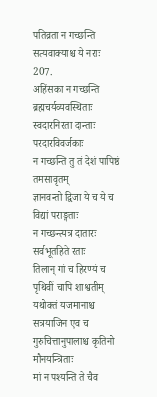पतिव्रता न गच्छन्ति सत्यवाक्याश्च ये नराः 207.
अहिंसका न गच्छन्ति ब्रह्मचर्यव्यवस्थिताः
स्वदारनिरता दान्ताः परदारविवर्जकाः
न गच्छन्ति तु तं देशं पापिष्ठं तमसावृतम्
ज्ञानवन्तो द्विजा ये च ये च विद्यां पराङ्गताः
न गच्छन्त्यत्र दातारः सर्वभूतहिते रताः
तिलान् गां च हिरण्यं च पृथिवीं चापि शाश्वतीम्
यथोक्तं यजमानाश्च सत्रयाजिन एव च
गुरुचित्तानुपालाश्च कृतिनो मौनयन्त्रिताः
मां न पश्यन्ति ते चैव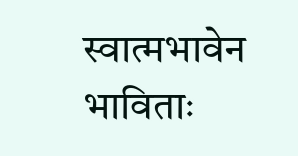स्वात्मभावेन भाविताः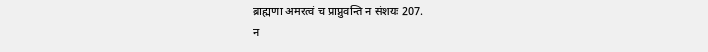ब्राह्मणा अमरत्वं च प्राप्नुवन्ति न संशयः 207.
न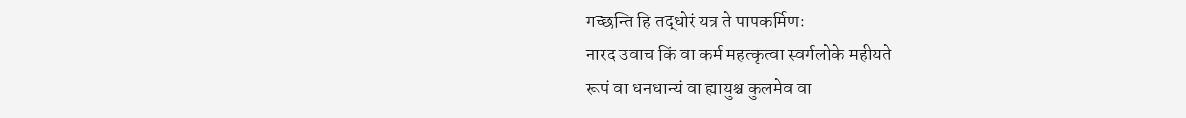गच्छन्ति हि तद्धोरं यत्र ते पापकर्मिणः
नारद उवाच किं वा कर्म महत्कृत्वा स्वर्गलोके महीयते
रूपं वा धनधान्यं वा ह्यायुश्च कुलमेव वा